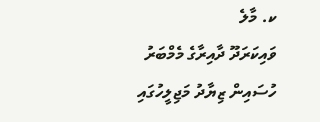ކ. މާލެ
ވައިކަރަދޫ ދާއިރާގެ މެމްބަރު ހުސައިން ޒިޔާދު މަޖިލީހުގައި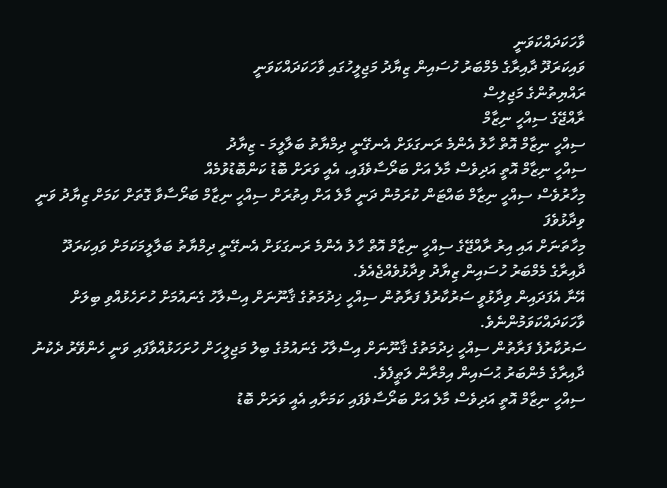ވާހަކަދައްކަވަނީ
ވައިކަރަދޫ ދާއިރާގެ މެމްބަރު ހުސައިން ޒިޔާދު މަޖިލީހުގައި ވާހަކަދައްކަވަނީ
ރައްޔިތުންގެ މަޖިލިސް
ރާއްޖޭގެ ސިއްހީ ނިޒާމް
ސިއްހީ ނިޒާމް އޮތް ހާލު އެންމެ ރަނގަޅަށް އެނގޭނީ ދިމްޔާތު ބަލާލީމަ - ޒިޔާދު
ސިއްހީ ނިޒާމް އޮތީ އަދިވެސް މާލެ އަށް ބަރޯސާވެފައި، އެއީ ވަރަށް ބޮޑު ކަންބޮޑުވުމެއް
މިހާރުވެސް ސިއްހީ ނިޒާމް ބައްޓަން ކުރަމުން ދަނީ މާލެ އަށް އިތުރަށް ސިއްހީ ނިޒާމް ބަރޯސާވާ ގޮތަށް ކަމަށް ޒިޔާދު ވަނީ ވިދާޅުވެފަ
މިހާތަނަށް އައި އިރު ރާއްޖޭގެ ސިއްހީ ނިޒާމް އޮތް ހާލު އެންމެ ރަނގަޅަށް އެނގޭނީ ދިމްޔާތު ބަލާލީމަކަމަށް ވައިކަރަދޫ ދާއިރާގެ މެމްބަރު ހުސައިން ޒިޔާދު ވިދާޅުވެއްޖެއެވެ.
އޭނާ އެފަދައިން ވިދާޅުވީ ސަރުކާރުފެ ފަރާތުން ސިއްހީ ޚިދުމަތުގެ ޤާނޫނަށް އިސްލާހު ގެނައުމަށް ހުށަހެޅުއްވި ބިލަށް ވާހަކަދައްކަވަމުންނެވެ.
ސަރުކާރުފެ ފަރާތުން ސިއްހީ ޚިދުމަތުގެ ޤާނޫނަށް އިސްލާހު ގެނައުމުގެ ބިލު މަޖިލީހަށް ހުށަހަޅުއްވާފައި ވަނީ ހެންވޭރު ދެކުނު ދާއިރާގެ މެންބަރު ޙުސައިން އިމްރާން ލަޠީފެވެ.
ސިއްހީ ނިޒާމް އޮތީ އަދިވެސް މާލެ އަށް ބަރޯސާވެފައި ކަމަށާއި އެއީ ވަރަށް ބޮޑު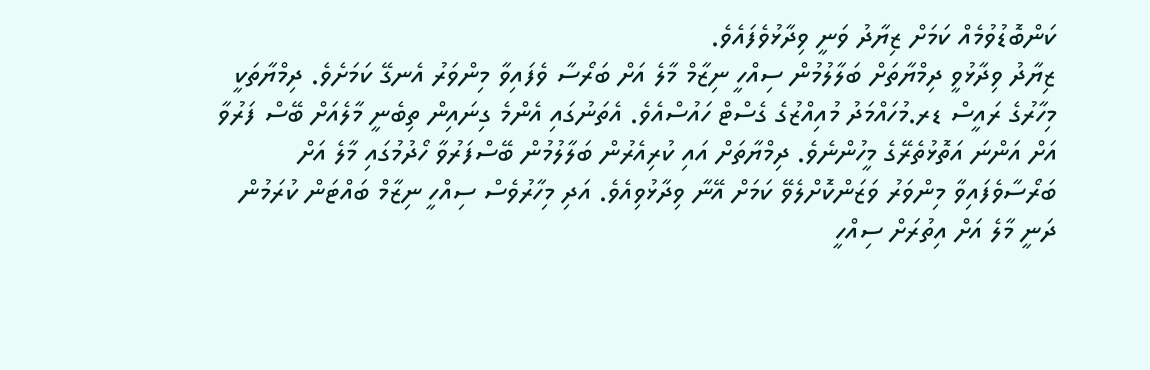ކަންބޮޑުވުމެއް ކަމަށް ޒިޔާދު ވަނީ ވިދާޅުވެފައެވެ.
ޒިޔާދު ވިދާޅުވީ ދިމްޔާތަށް ބަލާލުމުން ސިއްހީ ނިޒާމް މާލެ އަށް ބަރޯސާ ވެފައިވާ މިންވަރު އެނގޭ ކަމަށެވެ. ދިމްޔާތަކީ މިހާރުގެ ރައީސް ޑރ.މުހައްމަދު މުއިއްޒުގެ ގެސްޓް ހައުސްއެވެ. އެތަނުގައި އެންމެ ގިނައިން ތިބެނީ މާލެއަށް ބޭސް ފަރުވާ އަށް އަންނަ އަތޮޅުތެރޭގެ މީހުންނެވެ. ދިމްޔާތަށް އައި ކުރިއެރުން ބަލާލުމުން ބޭސްފަރުވާ ހޯދުމުގައި މާލެ އަށް ބަރޯސާވެފައިވާ މިންވަރު ވަޒަންކޮށްލެވޭ ކަމަށް އޭނާ ވިދާޅުވިއެވެ. އަދި މިހާރުވެސް ސިއްހީ ނިޒާމް ބައްޓަން ކުރަމުން ދަނީ މާލެ އަށް އިތުރަށް ސިއްހީ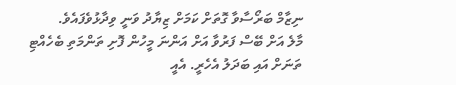ނިޒާމް ބަރޯސާވާ ގޮތަށް ކަމަށް ޒިޔާދު ވަނީ ވިދާޅުވެފައެވެ.
މާލެ އަށް ބޭސް ފަރުވާ އަށް އަންނަ މީހުން ފޮށި ތަންމަތި ބެހެއްޓި ތަނަށް އައި ބަދަލު އެހެރީ. އެއީ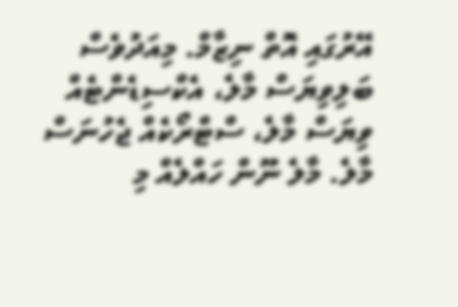އޭރުގައި އޮތް ނިޒާމް. މިއަދުވެސް ބަލިވިޔަސް މާލެ، އެކްސިޑެންޓެއް ވިޔަސް މާލެ، ސްޓްރޯކެއް ޖެހުނަސް މާލެ. މާލެ ނޫން ހައްލެއް މި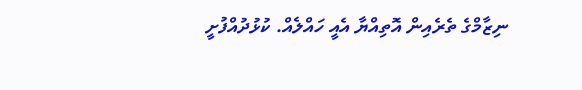ނިޒާމްގެ ތެރެއިން އޮތިއްޔާ އެއީ ހައްލެއް. ކުޅުދުއްފުށީ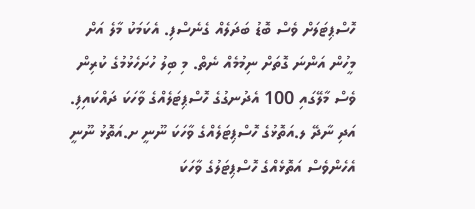ހޮސްޕިޓަލަށް ވެސް ބޮޑު ބަދަލެއް ގެނެސްފި. އެކަމަކު މާލެ އަށް މީހުން އަންނަ ގޮތަށް ނިމުމެއް ނެތް. މި ބިލު ހުށަހެޅުމުގެ ކުރިން ވެސް މާލޭގައި 100 އެދުނގުގެ ހޮސްޕިޓަލެއްގެ ވާހަކަ ދައްކައިފި. އަދި ނާދޭ ލ.އަތޮޅުގެ ހޮސްޕިޓަލެއްގެ ވާހަކަ ނޫނީ ށ.އަތޮޅު ނޫނީ އެހެންވެސް އަތޮޅެއްގެ ހޮސްޕިޓަލުގެ ވާހަކަ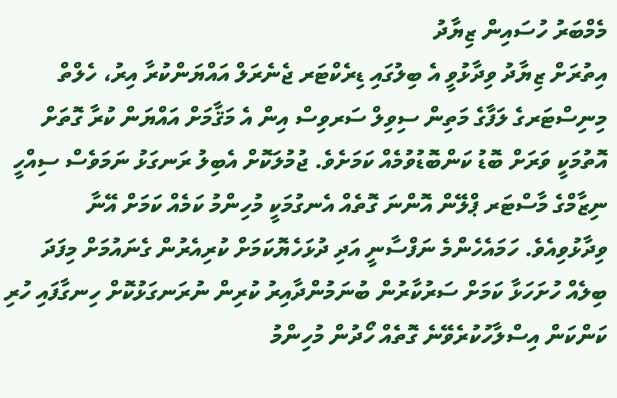މެމްބަރު ހުސައިން ޒިޔާދު
އިތުރަށް ޒިޔާދު ވިދާޅުވީ އެ ބިލުގައި ޑިރެކްޓަރ ޖެނެރަލް އައްޔަންކުރާ އިރު، ހެލްތް މިނިސްޓަރގެ ލަފާގެ މަތިން ސިވިލް ސަރވިސް އިން އެ މަޤާމަށް އައްޔަން ކުރާ ގޮތަށް އޮތުމަކީ ވަރަށް ބޮޑު ކަންބޮޑުވުމެއް ކަމަށެވެ. ޖުމުލަކޮށް އެބިލު ރަނގަޅު ނަމަވެސް ސިއްހީ ނިޒާމްގެ މާސްޓަރ ޕްލޭން އޮންނަ ގޮތެއް އެނގުމަކީ މުހިންމު ކަމެއް ކަމަށް އޭނާ ވިދާޅުވިއެވެ. ހަމައެހެންމެ ނަފްސާނީ އަދި ދުޅަހެޔޮކަމަށް ކުރިއެރުން ގެނައުމަށް މިފަދަ ބިލެއް ހުށަހަޅާ ކަމަށް ސަރުކާރުން ބުނަމުންދާއިރު ކުރިން ނުރަނގަޅުކޮށް ހިނގާފައި ހުރި ކަންކަން އިސްލާހުކުރެވޭނެ ގޮތެއް ހޯދުން މުހިންމު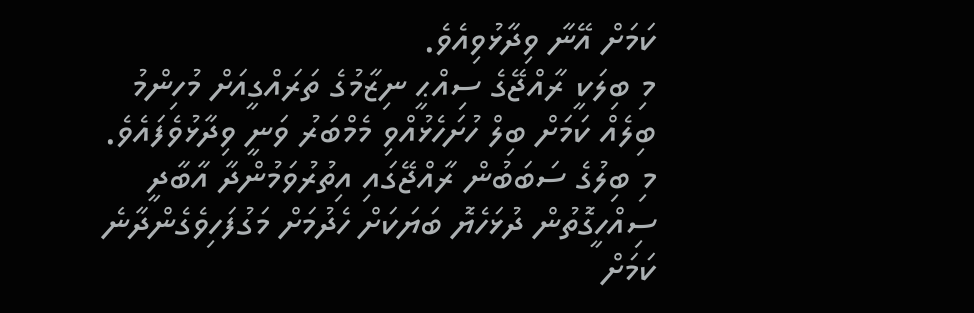ކަމަށް އޭނާ ވިދާޅުވިއެވެ.
މި ބިލަކީ ރާއްޖޭގެ ސިއްޙީ ނިޒާމުގެ ތަރައްގީއަށް މުހިންމު ބިލެއް ކަމަށް ބިލް ހުށަހެޅުއްވި މެމްބަރު ވަނީ ވިދާޅުވެފައެވެ. މި ބިލުގެ ސަބަބުން ރާއްޖޭގައި އިތުރުވަމުންދާ އާބާދީ ސިއްހީގޮތުން ދުޅަހެޔޮ ބަޔަކަށް ހެދުމަށް މަގުފަހިވެގެންދާނެ ކަމަށް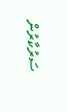ސަރުކާރުން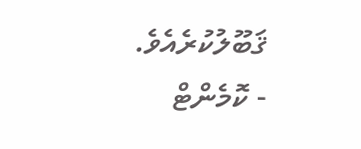ޤަބޫލުކުރެއެވެ.
- ކޮމެންޓް